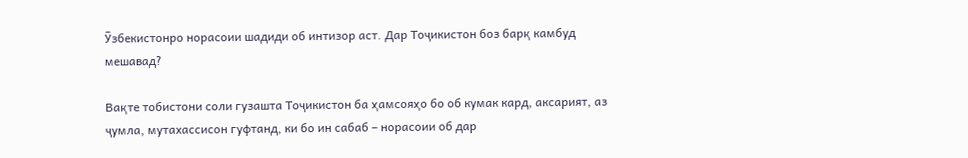Ӯзбекистонро норасоии шадиди об интизор аст. Дар Тоҷикистон боз барқ камбуд мешавад?

Вақте тобистони соли гузашта Тоҷикистон ба ҳамсояҳо бо об кумак кард, аксарият, аз ҷумла, мутахассисон гуфтанд, ки бо ин сабаб – норасоии об дар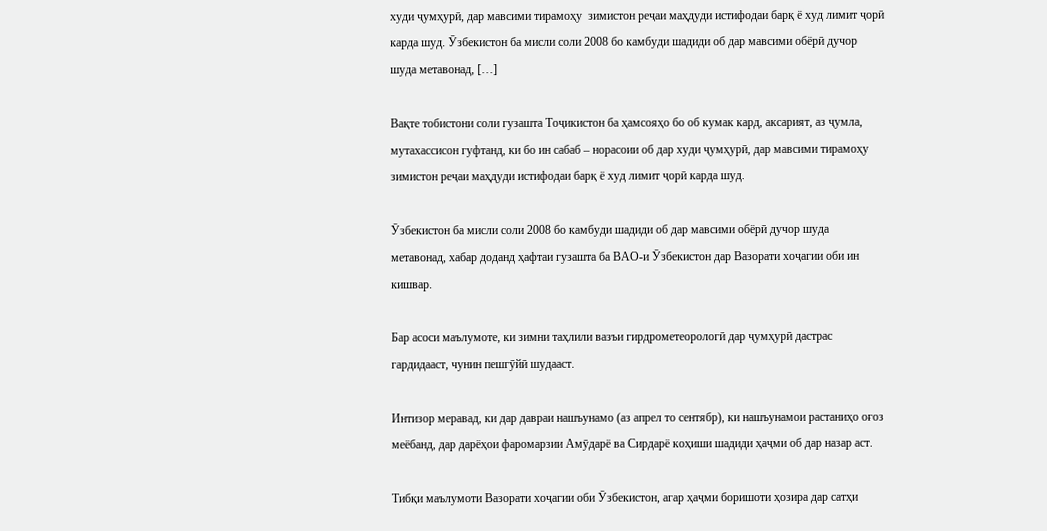худи ҷумҳурӣ, дар мавсими тирамоҳу  зимистон реҷаи маҳдуди истифодаи барқ ё худ лимит ҷорӣ карда шуд. Ӯзбекистон ба мисли соли 2008 бо камбуди шадиди об дар мавсими обёрӣ дучор шуда метавонад, […]

Вақте тобистони соли гузашта Тоҷикистон ба ҳамсояҳо бо об кумак кард, аксарият, аз ҷумла, мутахассисон гуфтанд, ки бо ин сабаб – норасоии об дар худи ҷумҳурӣ, дар мавсими тирамоҳу  зимистон реҷаи маҳдуди истифодаи барқ ё худ лимит ҷорӣ карда шуд.

Ӯзбекистон ба мисли соли 2008 бо камбуди шадиди об дар мавсими обёрӣ дучор шуда метавонад, хабар доданд ҳафтаи гузашта ба ВАО-и Ӯзбекистон дар Вазорати хоҷагии оби ин кишвар.

Бар асоси маълумоте, ки зимни таҳлили вазъи гирдрометеорологӣ дар ҷумҳурӣ дастрас гардидааст, чунин пешгӯйӣ шудааст.

Интизор меравад, ки дар давраи нашъунамо (аз апрел то сентябр), ки нашъунамои растаниҳо оғоз меёбанд, дар дарёҳои фаромарзии Амӯдарё ва Сирдарё коҳиши шадиди ҳаҷми об дар назар аст.

Тибқи маълумоти Вазорати хоҷагии оби Ӯзбекистон, агар ҳаҷми боришоти ҳозира дар сатҳи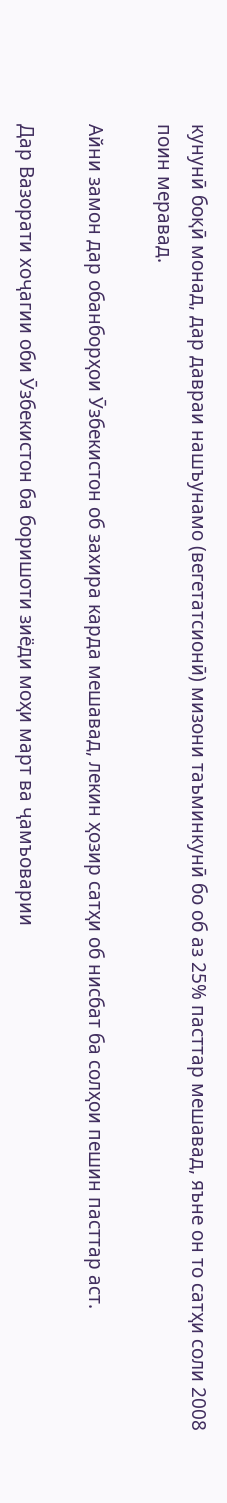кунунӣ боқӣ монад, дар давраи нашъунамо (вегетатсионӣ) мизони таъминкунӣ бо об аз 25% пасттар мешавад, яъне он то сатҳи соли 2008 поин меравад.

Айни замон дар обанборҳои Ӯзбекистон об захира карда мешавад, лекин ҳозир сатҳи об нисбат ба солҳои пешин пасттар аст.

Дар Вазорати хоҷагии оби Ӯзбекистон ба боришоти зиёди моҳи март ва ҷамъоварии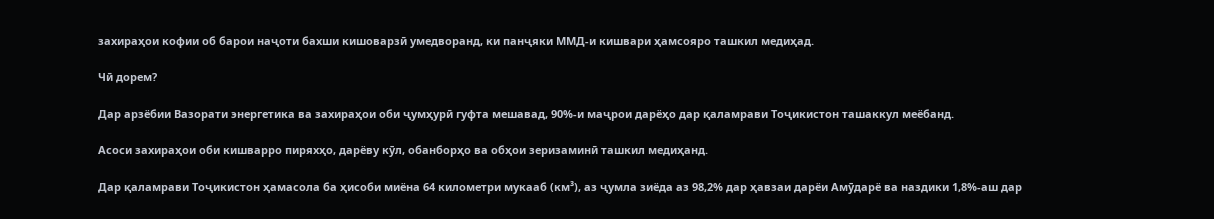захираҳои кофии об барои наҷоти бахши кишоварзӣ умедворанд, ки панҷяки ММД-и кишвари ҳамсояро ташкил медиҳад.

Чӣ дорем?

Дар арзёбии Вазорати энергетика ва захираҳои оби ҷумҳурӣ гуфта мешавад, 90%-и маҷрои дарёҳо дар қаламрави Тоҷикистон ташаккул меёбанд.

Асоси захираҳои оби кишварро пиряхҳо, дарёву кӯл, обанборҳо ва обҳои зеризаминӣ ташкил медиҳанд.

Дар қаламрави Тоҷикистон ҳамасола ба ҳисоби миёна 64 километри мукааб (км³), аз ҷумла зиёда аз 98,2% дар ҳавзаи дарёи Амӯдарё ва наздики 1,8%-аш дар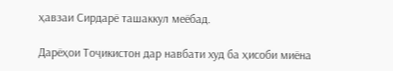ҳавзаи Сирдарё ташаккул меёбад.

Дарёҳои Тоҷикистон дар навбати худ ба ҳисоби миёна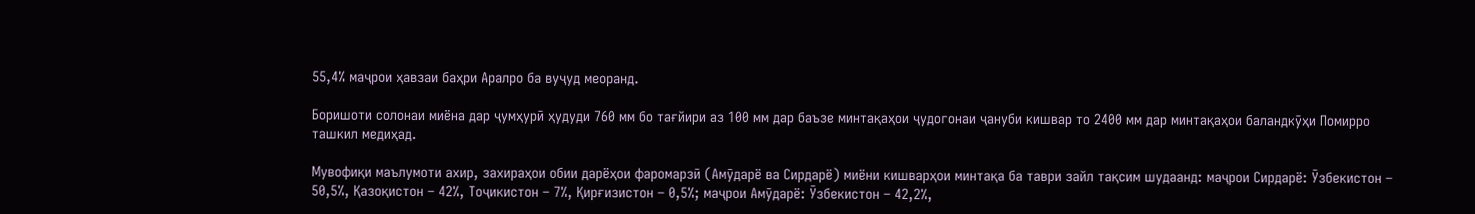55,4% маҷрои ҳавзаи баҳри Аралро ба вуҷуд меоранд.

Боришоти солонаи миёна дар ҷумҳурӣ ҳудуди 760 мм бо тағйири аз 100 мм дар баъзе минтақаҳои ҷудогонаи ҷануби кишвар то 2400 мм дар минтақаҳои баландкӯҳи Помирро ташкил медиҳад.

Мувофиқи маълумоти ахир, захираҳои обии дарёҳои фаромарзӣ (Амӯдарё ва Сирдарё) миёни кишварҳои минтақа ба таври зайл тақсим шудаанд: маҷрои Сирдарё: Ӯзбекистон – 50,5%, Қазоқистон – 42%, Тоҷикистон – 7%, Қирғизистон – 0,5%; маҷрои Амӯдарё: Ӯзбекистон – 42,2%,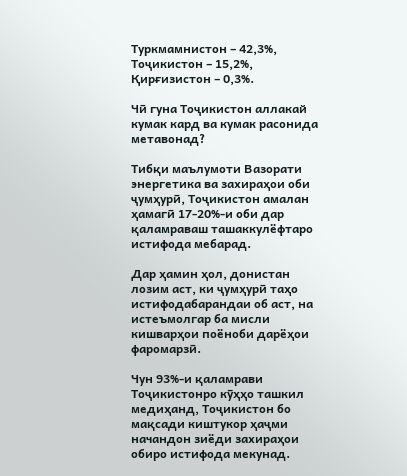Туркмамнистон – 42,3%, Тоҷикистон – 15,2%, Қирғизистон – 0,3%.

Чӣ гуна Тоҷикистон аллакай кумак кард ва кумак расонида метавонад?

Тибқи маълумоти Вазорати энергетика ва захираҳои оби ҷумҳурӣ, Тоҷикистон амалан ҳамагӣ 17-20%-и оби дар қаламраваш ташаккулёфтаро истифода мебарад.

Дар ҳамин ҳол, донистан лозим аст, ки ҷумҳурӣ таҳо истифодабарандаи об аст, на истеъмолгар ба мисли кишварҳои поёноби дарёҳои фаромарзӣ.

Чун 93%-и қаламрави Тоҷикистонро кӯҳҳо ташкил медиҳанд, Тоҷикистон бо мақсади киштукор ҳаҷми начандон зиёди захираҳои обиро истифода мекунад.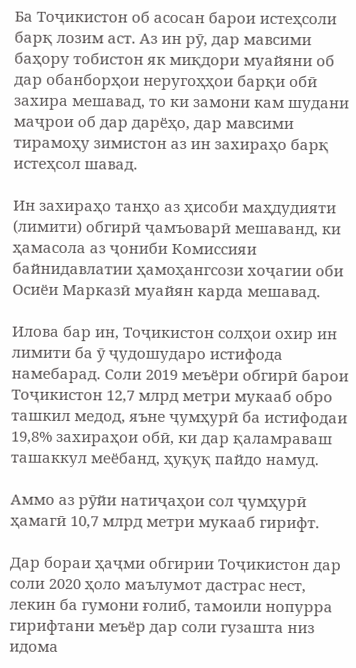Ба Тоҷикистон об асосан барои истеҳсоли барқ лозим аст. Аз ин рӯ, дар мавсими баҳору тобистон як миқдори муайяни об дар обанборҳои неругоҳҳои барқи обӣ захира мешавад, то ки замони кам шудани маҷрои об дар дарёҳо, дар мавсими тирамоҳу зимистон аз ин захираҳо барқ истеҳсол шавад.

Ин захираҳо танҳо аз ҳисоби маҳдудияти (лимити) обгирӣ ҷамъоварӣ мешаванд, ки ҳамасола аз ҷониби Комиссияи байнидавлатии ҳамоҳангсози хоҷагии оби Осиёи Марказӣ муайян карда мешавад.

Илова бар ин, Тоҷикистон солҳои охир ин лимити ба ӯ ҷудошударо истифода намебарад. Соли 2019 меъёри обгирӣ барои Тоҷикистон 12,7 млрд метри мукааб обро ташкил медод, яъне ҷумҳурӣ ба истифодаи 19,8% захираҳои обӣ, ки дар қаламраваш ташаккул меёбанд, ҳуқуқ пайдо намуд.

Аммо аз рӯйи натиҷаҳои сол ҷумҳурӣ ҳамагӣ 10,7 млрд метри мукааб гирифт.

Дар бораи ҳаҷми обгирии Тоҷикистон дар соли 2020 ҳоло маълумот дастрас нест, лекин ба гумони ғолиб, тамоили нопурра гирифтани меъёр дар соли гузашта низ идома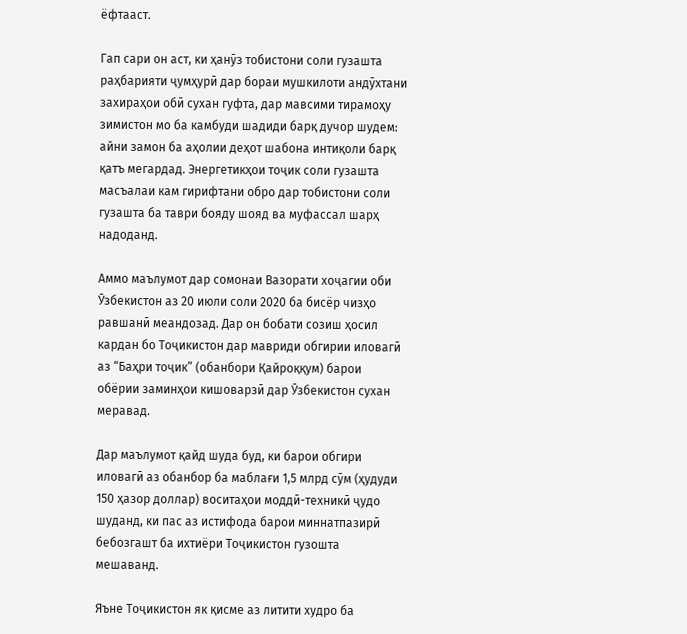ёфтааст.

Гап сари он аст, ки ҳанӯз тобистони соли гузашта раҳбарияти ҷумҳурӣ дар бораи мушкилоти андӯхтани захираҳои обӣ сухан гуфта, дар мавсими тирамоҳу зимистон мо ба камбуди шадиди барқ дучор шудем: айни замон ба аҳолии деҳот шабона интиқоли барқ қатъ мегардад. Энергетикҳои тоҷик соли гузашта масъалаи кам гирифтани обро дар тобистони соли гузашта ба таври бояду шояд ва муфассал шарҳ надоданд.

Аммо маълумот дар сомонаи Вазорати хоҷагии оби Ӯзбекистон аз 20 июли соли 2020 ба бисёр чизҳо равшанӣ меандозад. Дар он бобати созиш ҳосил кардан бо Тоҷикистон дар мавриди обгирии иловагӣ аз “Баҳри тоҷик” (обанбори Қайроққум) барои обёрии заминҳои кишоварзӣ дар Ӯзбекистон сухан меравад.

Дар маълумот қайд шуда буд, ки барои обгири иловагӣ аз обанбор ба маблағи 1,5 млрд сӯм (ҳудуди 150 ҳазор доллар) воситаҳои моддӣ-техникӣ ҷудо шуданд, ки пас аз истифода барои миннатпазирӣ бебозгашт ба ихтиёри Тоҷикистон гузошта мешаванд.

Яъне Тоҷикистон як қисме аз литити худро ба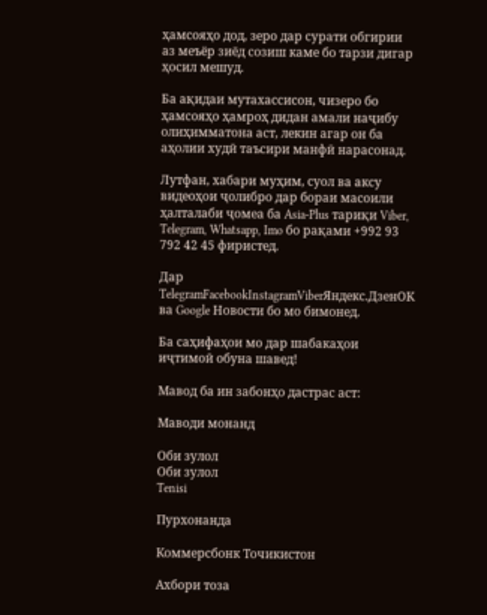ҳамсояҳо дод, зеро дар сурати обгирии аз меъёр зиёд созиш каме бо тарзи дигар ҳосил мешуд.

Ба ақидаи мутахассисон, чизеро бо ҳамсояҳо ҳамроҳ дидан амали наҷибу олиҳимматона аст, лекин агар он ба аҳолии худӣ таъсири манфӣ нарасонад.

Лутфан, хабари муҳим, суол ва аксу видеоҳои ҷолибро дар бораи масоили ҳалталаби ҷомеа ба Asia-Plus тариқи Viber, Telegram, Whatsapp, Imo бо рақами +992 93 792 42 45 фиристед.

Дар TelegramFacebookInstagramViberЯндекс.ДзенOK ва Google Новости бо мо бимонед.

Ба саҳифаҳои мо дар шабакаҳои иҷтимоӣ обуна шавед!

Мавод ба ин забонҳо дастрас аст:

Маводи монанд

Оби зулол
Оби зулол
Tenisi

Пурхонанда

Коммерсбонк Точикистон

Ахбори тоза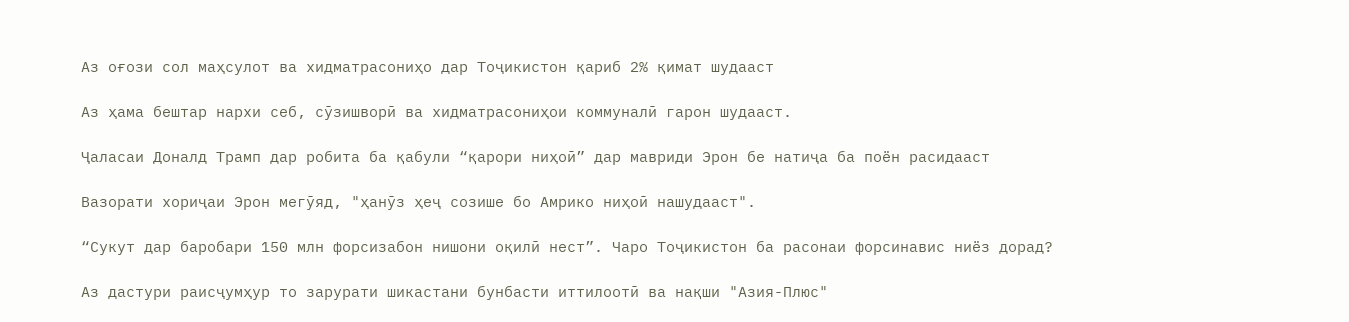Аз оғози сол маҳсулот ва хидматрасониҳо дар Тоҷикистон қариб 2% қимат шудааст

Аз ҳама бештар нархи себ, сӯзишворӣ ва хидматрасониҳои коммуналӣ гарон шудааст.

Ҷаласаи Доналд Трамп дар робита ба қабули “қарори ниҳоӣ” дар мавриди Эрон бе натиҷа ба поён расидааст

Вазорати хориҷаи Эрон мегӯяд, "ҳанӯз ҳеҷ созише бо Амрико ниҳоӣ нашудааст".

“Сукут дар баробари 150 млн форсизабон нишони оқилӣ нест”. Чаро Тоҷикистон ба расонаи форсинавис ниёз дорад?

Аз дастури раисҷумҳур то зарурати шикастани бунбасти иттилоотӣ ва нақши "Азия-Плюс"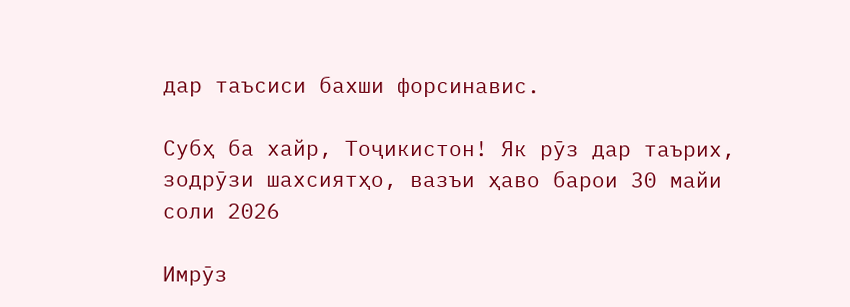дар таъсиси бахши форсинавис.

Субҳ ба хайр, Тоҷикистон! Як рӯз дар таърих, зодрӯзи шахсиятҳо, вазъи ҳаво барои 30 майи соли 2026

Имрӯз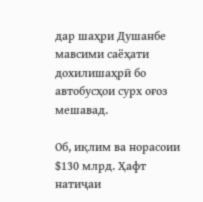дар шаҳри Душанбе мавсими саёҳати дохилишаҳрӣ бо автобусҳои сурх оғоз мешавад.

Об, иқлим ва норасоии $130 млрд. Ҳафт натиҷаи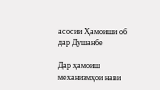асосии Ҳамоиши об дар Душанбе

Дар ҳамоиш механизмҳои нави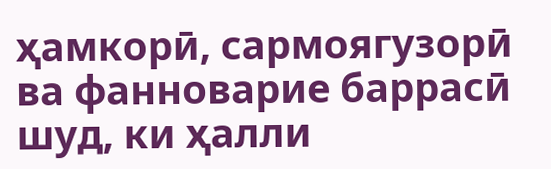ҳамкорӣ, сармоягузорӣ ва фанноварие баррасӣ шуд, ки ҳалли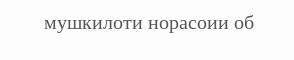мушкилоти норасоии об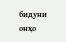бидуни онҳо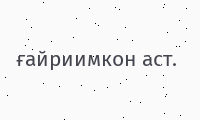ғайриимкон аст.